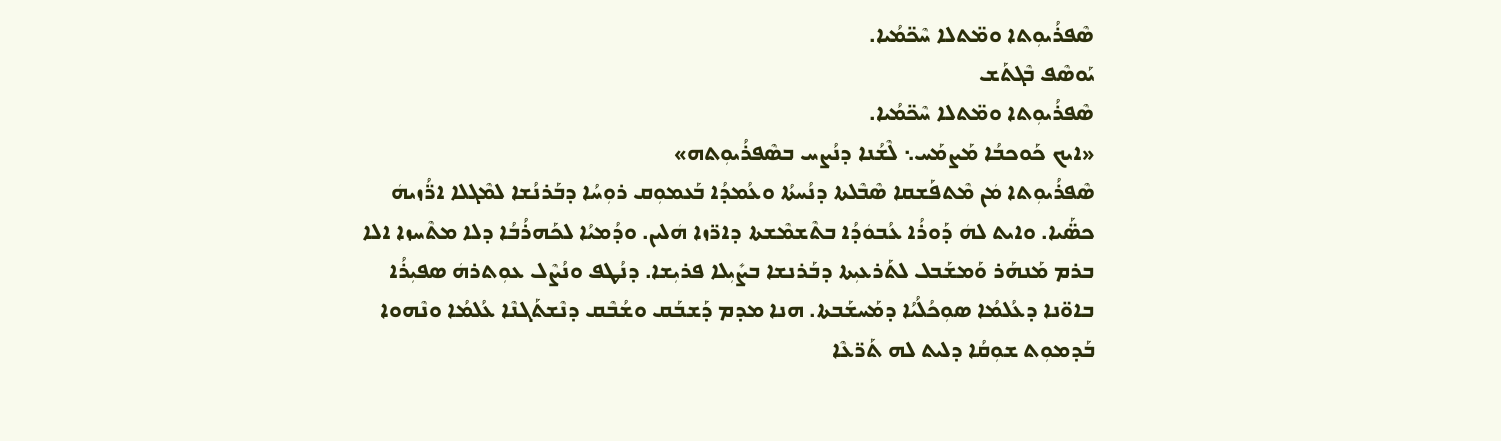ܣܶܦܪܳܝܘܼܬܐ ܘܡ̈ܬܠܐ ܚܶܟ̈ܡܳܝܐ.
ܝܰܘܣܶܦ ܒܶܓܬܰܫ
ܣܶܦܪܳܝܘܼܬܐ ܘܡ̈ܬܠܐ ܚܶܟ̈ܡܳܝܐ.
«ܐܝܟ ܟܰܘܟܒܳܐ ܡܰܨܡܰܚ܆ ܠܶܫܳܢܐ ܕܢܳܨܚ ܒܣܶܦܪܳܝܘܼܬܗ»
ܣܶܦܪܳܝܘܼܬܐ ܡܿܢ ܡܶܬܦܰܫܩܐ ܣܶܒܶܠܬܐ ܕܢܳܚܬܳܐ ܘܥܳܡܕܳܐ ܒܰܥܡܘܼܩ ܪܘܼܚܳܐ ܕܒܰܪܢܳܫܐ ܠܡܶܓܠܐ ܐܪ̈ܳܙܝܗܿ ܟܣ̈ܰܝܐ. ܘܐܝܬ ܠܗܿ ܕܰܘܪܳܐ ܥܳܒܘܿܕܳܐ ܒܬܶܫܡܶܫܬܐ ܕܐܪ̈ܙܐ ܗܿܠܝܢ. ܘܕܳܡܝܳܐ ܠܟܰܗܪܳܒܳܐ ܕܠܐ ܡܬܶܚܙܐ ܐܠܐ ܒܪܡ ܡܰܢܗܰܪ ܘܰܡܫܰܒܠ ܠܬܰܪܥܝܼܬܐ ܕܒܰܪܢܫܐ ܒܨܺܝܼܠܐ ܦܪܝܼܫܐ. ܕܢܳܛܦ ܘܢܳܨܶܠ ܥܘܼܬܪܗܿ ܣܦܝܼܪܳܐ ܒܐܘ̈ܢܐ ܕܥܳܠܡܳܐ ܣܘܼܟܳܠܳܝܳܐ ܕܡܰܚܫܰܒܬܐ. ܗܢܐ ܡܕܡ ܕܰܫܒܰܩ ܘܫܳܒܶܩ ܕܢܶܫܬܰܓܢܶܐ ܥܳܠܡܳܐ ܘܢܶܗܘܐ ܒܰܕܡܘܼܬ ܫܘܼܩܳܐ ܕܠܝܬ ܠܗ ܬܰܪ̈ܥܶܐ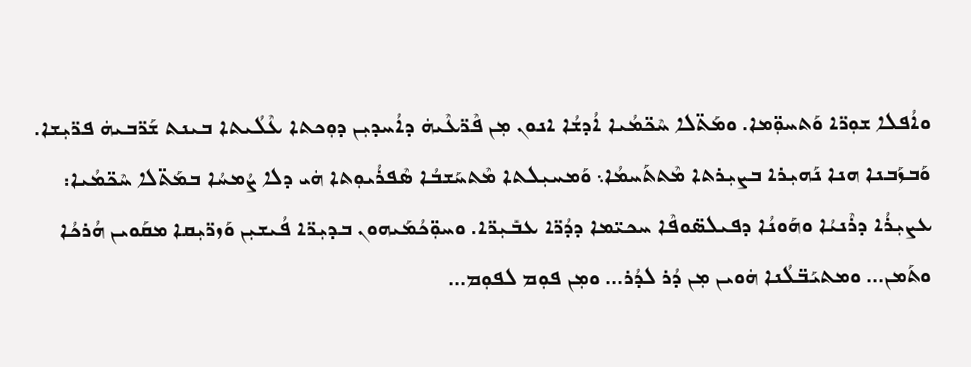ܘܐܳܦܠܐ ܫܘܼܪ̈ܐ ܘܰܬܚܘܼ̈ܡܐ. ܘܡܰܬ̈ܠܐ ܚܶܟ̈ܡܳܝܐ ܐܳܕܫܳܐ ܐܢܘܢ ܡܼܢ ܦܶܪ̈ܥܶܝܗܿ ܕܐܳܚܕܝܼܢ ܕܘܼܟܬܐ ܥܶܠܳܝܬܐ ܒܝܢܬ ܫܰܪ̈ܒܝܗܿ ܦܪ̈ܝܼܫܐ. ܘܰܒܙܰܒܢܐ ܗܢܐ ܢܰܗܝܼܪܐ ܒܨܝܼܪܬܐ ܡܶܬܬܰܚܡܳܐ܆ ܘܰܡܚܝܼܠܬܐ ܡܶܬܚܰܫܒܳܐ ܣܶܦܪܳܝܘܼܬܐ ܗܿܝ ܕܠܐ ܨܳܡܚܳܐ ܒܡܰܬ̈ܠܐ ܚܶܟ̈ܡܳܝܐ: ܥܨܝܼܪܳܐ ܕܪܶܢܝܳܐ ܘܗܰܘܢܳܐ ܕܦܝܠܣ̈ܘܦܶܐ ܚܟܝ̈ܡܐ ܕܕܳܪ̈ܐ ܥܒܺܝܼܪ̈ܐ. ܘܚܘܼ̈ܟܳܡܰܝܗܘܢ ܒܕܝܼܪ̈ܐ ܦܳܝܫܝܼܢ ܘܰܙܪ̈ܝܼܩܐ ܡܩܰܘܝܢ ܗܳܪܟܳܐ ܘܬܰܡܢ... ܘܡܬܝܰܒ̈ܠܳܢܐ ܗܿܘܝܢ ܡܼܢ ܕܳܪ ܠܕܳܪ... ܘܡܼܢ ܦܘܼܡ ܠܦܘܼܡ...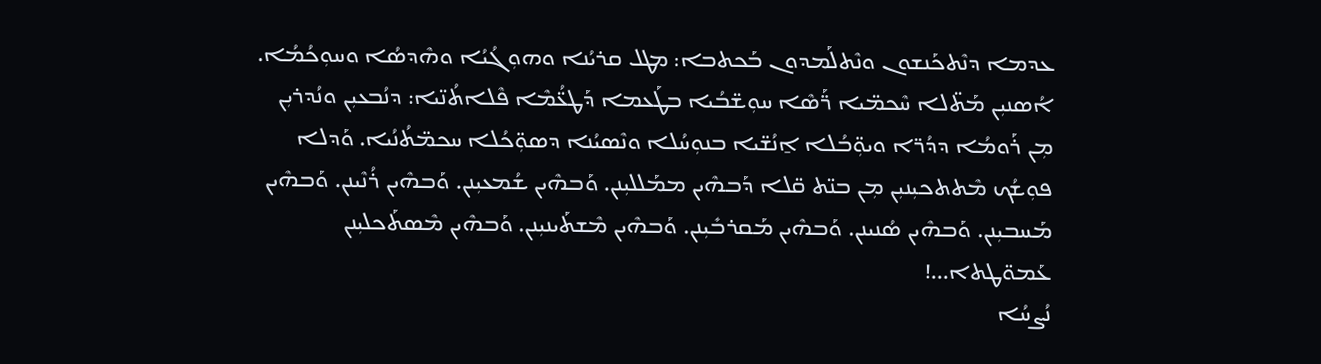ܥܕܡܐ ܕܢܶܬܟܰܢܫܘܢ ܘܢܶܬܠܰܡܕܘܢ ܒܰܟܬܒܐ: ܡܛܠ ܩܪܝܳܢܐ ܘܗܘܼܓܳܝܳܐ ܘܗܶܕܣܳܐ ܘܚܘܼܟܳܡܳܐ.
ܐܳܣܢܝܼܢ ܡܰܬ̈ܠܐ ܚܶܟܡ̈ܝܐ ܪ̈ܰܣܶܐ ܚܘܼܫ̈ܒܳܝܐ ܒܛܰܥܡܐ ܕܰܛܥ̈ܳܡܶܐ ܦܶܠܐܬܳܢ̈ܝܐ: ܕܢܳܒܥܝܼܢ ܘܢܳܕܪܝܼܢ ܡܼܢ ܪܰܘܡܳܐ ܕܕܳܪ̈ܐ ܘܝܘܼ̈ܒܳܠܐ ܐ̱ܢܳܫ̈ܝܐ ܒܢܘܼܚܳܠܐ ܘܢܶܣܝܳܢܐ ܕܣܘܼ̈ܟܳܠܐ ܚܟܡ̈ܬܳܢܳܝܐ. ܘܰܕܠܐ ܦܘܼܫܳܟ ܡܶܬܬܟܝܼܢܝܼܢ ܡܼܢ ܒܢ̈ܬ ܩ̈ܠܐ ܕܰܒܗܶܝܢ ܡܡܰܠܠܝܼܢܢ. ܘܰܒܗܶܝܢ ܫܳܡܥܝܼܢܢ. ܘܰܒܗܶܝܢ ܪܳܢܶܝܢܢ. ܘܰܒܗܶܝܢ ܡܰܚܒܝܼܢܢ. ܘܰܒܗܶܝܢ ܣܳܢܝܢܢ. ܘܰܒܗܶܝܢ ܡܰܩܪܒܺܝܼܢܢ. ܘܰܒܗܶܝܢ ܡܶܫܬܰܝܢܝܼܢܢ. ܘܰܒܗܶܝܢ ܡܶܣܬܰܟܠܝܼܢܢ ܥܰܡܘ̈ܛܬܐ...!
ܢܳܨܚܳܐ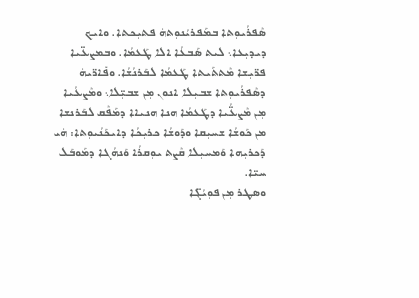ܣܶܦܪܳܝܘܼܬܐ ܒܡܰܦܪܝܳܢܘܼܬܗܿ ܦܬܝܼܟܬܐ. ܘܐܝܟ ܕܝܕܝܼܥܐ܆ ܠܝܬ ܣܰܒܥܳܐ ܐܠܐ ܛܰܥܡܳܐ. ܘܒܡܨܥ̈ܝܐ ܦܪ̈ܝܼܫܐ ܡܶܬܬܰܝܬܐ ܛܰܥܡܳܐ ܠܒܰܪܢܳܫܳܐ. ܘܦܺܐܪ̈ܝܗܿ ܕܣܶܦܪܳܝܘܼܬܐ ܫܒܝܼܠܐ ܐܢܘܢ ܡܼܢ ܫܒܝܼ̈ܠܐ܆ ܘܡܶܨܥܳܝܐ ܡܼܢ ܡܶܨܥ̈ܳܝܐ ܕܛܰܥܡܳܐ ܗܢܐ ܗܢܝܐܐ ܕܡܰܦܶܩ ܠܒܰܪܢܫܐ ܡܢ ܟܰܘܫܳܐ ܫܚܝܼܩܐ ܘܕܰܘܫܳܐ ܟܪܝܼܟܳܐ ܕܐܝܟܰܢܳܝܘܼܬܐ: ܗܿܝ ܕܰܟܪܝܼܗܐ ܘܰܡܚܝܼܠܐ ܩܶܨܬ ܝܘܼܩܪܳܐ ܘܰܢܗܳܓܐ ܕܡܰܘܒܰܠ ܚܝ̈ܐ.
ܘܣܛܪ ܡܼܢ ܦܘܼܝܳܓ̈ܐ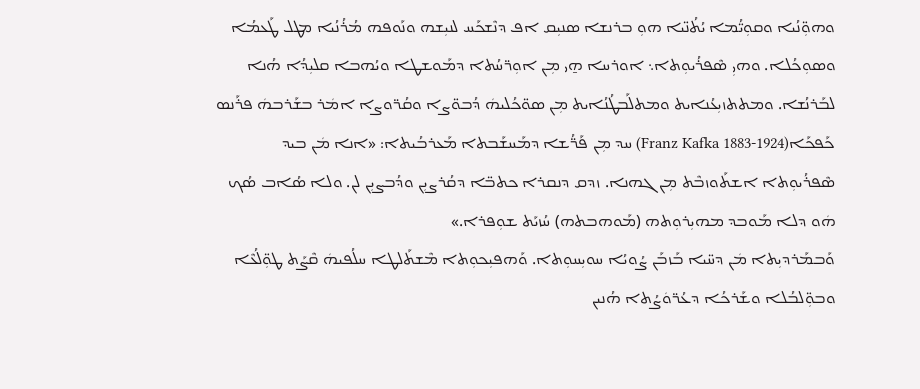ܘܗܘܼ̈ܢܳܝܐ ܘܩܘܼܝ̈ܳܡܐ ܝܳܬܳܢ̈ܝܐ ܗܘܼ ܒܪܢܫܐ ܣܢܝܼܩ ܐܦ ܕܢܶܫܟܰܚ ܠܢܝܼܫܗ ܘܢܰܘܦܗ ܡܳܪܳܢܳܝܐ ܡܛܠ ܛܰܥܡܳܐ ܘܣܘܼܟܳܠܐ. ܘܗܝܼ ܣܶܦܪܳܝܘܼܬܐ܆ ܐܘܪܚܐ ܗ̱ܝ ܡܼܢ ܐܘܼܪ̈ܚܳܬܐ ܕܡܰܘܫܛܐ ܘܝܳܗܒܐ ܩܠܝܼܕܳܐ ܗܳܢܐ ܠܒܰܪܢܳܫܐ. ܘܡܬܬܙܝܼܥܳܢܐܝܬ ܘܡܬܠܰܒܛܳܢܳܐܝܬ ܡܼܢ ܣܘ̈ܟܳܠܝܗܿ ܕܳܒܘ̈ܨܐ ܘܩܳܪ̈ܘܨܐ ܐܡܿܪ ܒܫܰܪܒܗܿ ܦܪܰܢܣ ܟܰܦܟܰܐ(Franz Kafka 1883-1924) ܚܕ ܡܼܢ ܦܰܪ̈ܳܫܐ ܕܡܰܚܫܰܒܬܐ ܡܰܥܪܒܳܝܬܐ: «ܐܢܐ ܡܿܢ ܒܝܕ ܣܶܦܪܳܝܘܼܬܐ ܐܫܬܰܘܙܒܶܬ ܡܼܢ ܓܗܢܐ. ܙܕܩ ܕܢܩܪܐ ܟܬܒ̈ܐ ܕܩܳܪܨܝܼܢ ܘܕܳܒܨܝܼܢ ܠܢ. ܘܠܐ ܣܳܐܒ ܣܳܟ ܗܿܘ ܕܠܐ ܡܰܘܒܕ ܡܗܝܼܪܘܼܬܗ (ܡܰܘܗܒܬܗ) ܚܳܙܝܰܬ ܫܘܼܦܪܐ.»
ܘܰܒܡܰܪܕܝܼܬܐ ܡܿܢ ܕܚ̈ܝܐ ܒܰܙܒܰܢ ܨܳܘܝܳܐ ܚܘܝܼܚܘܼܬܐ. ܘܰܗܦܝܼܟܘܼܬܐ ܡܶܫܬܰܠܛܐ ܚܠܳܦܝܗܿ ܩܶܨܰܬ ܛܘܼ̈ܠܳܥܶܐ ܘܒܘܼ̈ܠܒܳܠܐ ܘܫܰܪܟܳܐ ܕܥܳܪ̈ܘܿܨܳܬܐ ܗܳܢܝܢ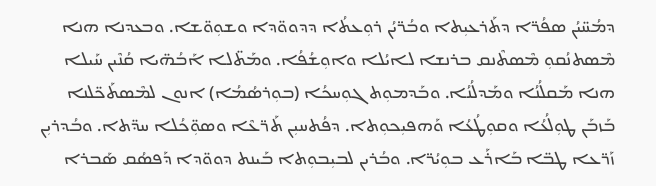ܕܡܳܚ̈ܝܳܢ ܣܦܳܪ̈ܐ ܕܬܰܪܥܝܼܬܐ ܘܒܳܪ̈ܝܳܢ ܪܘܼܥܬܳܐ ܕܕܘܘ̈ܕܐ ܘܫܘܼܘ̈ܫܐ. ܘܒܥܕܢܐ ܗܢܐ ܡܶܣܬܢܳܩܘܼ ܡܶܣܬܶܢܩ ܒܪܢܫܐ ܠܐܝܳܠܐ ܘܐܘܼܫܳܦܳܐ. ܘܡܰܬ̈ܠܐ ܐܰܒܳܗ̈ܝܐ ܩܳܢܶܝܢ ܚܰܝܠܐ ܗܢܐ ܡܰܩܠܳܢܳܐ ܘܡܰܕܠܳܢܳܐ. ܘܒܰܕܡܘܼܬ ܓܘܼܚܟܳܐ (ܒܘܼܪܣܳܡܳܐ) ܐܢܘܢ ܠܡܶܣܬܰܟ̈ܠܢܐ ܒܰܙܒܰܢ ܛܘܼܠܳܥܳܐ ܘܩܘܼܛܳܥܳܐ ܘܰܗܦܝܼܟܘܼܬܐ. ܕܦܳܬܚܝܼܢ ܬܰܪ̈ܥܶܐ ܘܣܘܼ̈ܟܳܠܐ ܚܕ̈ܬܐ. ܘܒܳܕܪܝܼܢ ܙܰܪ̈ܥܐ ܛܒ̈ܐ ܒܰܐܪܰܥ ܒܘܼܝܳܪ̈ܐ. ܘܒܳܪܝܢ ܠܒܝܼܒܘܼܬܐ ܒܰܝܢܬ ܕܘܘ̈ܕܐ ܕܰܦܣܳܩ ܣܰܒܪܐ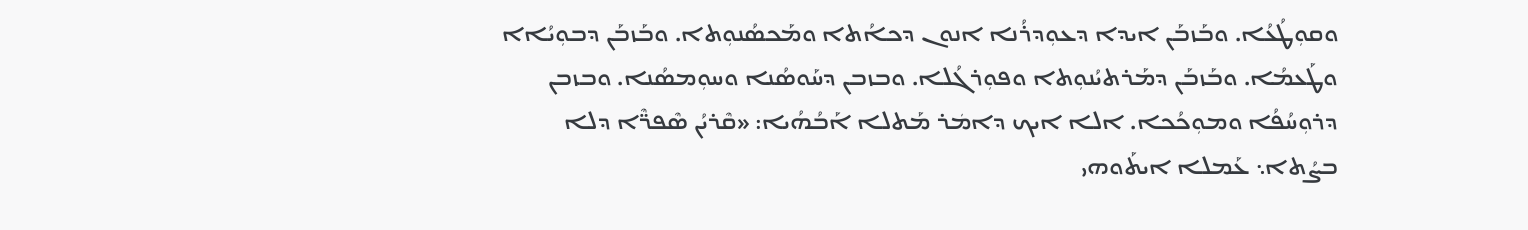ܘܩܘܼܛܳܥܳܐ. ܘܒܰܙܒܰܢ ܐܝܕܐ ܕܥܘܼܕܪܳܢܐ ܐܢܘܢ ܕܟܐܳܬܐ ܘܡܰܟܣܳܢܘܼܬܐ. ܘܒܰܙܒܰܢ ܕܒܘܼܝܳܐܐ ܘܛܰܥܡܳܐ. ܘܒܰܙܒܰܢ ܕܡܰܪܬܝܳܢܘܼܬܐ ܘܦܘܼܪܓܳܠܐ. ܘܒܙܒܢ ܕܚܰܘܣܳܢܐ ܘܚܘܼܡܣܳܢܐ. ܘܒܙܒܢ ܕܪܘܼܚܳܦܳܐ ܘܡܘܼܟܳܟܐ. ܐܠܐ ܐܝܟ ܕܐܡܿܪ ܡܰܬܠܐ ܐܰܒܳܗܳܝܐ: «ܩܶܪܝܳܢ ܣܶܦܪ̈ܶܐ ܕܠܐ ܒܨܳܬܐ܆ ܥܰܡܠܐ ܐܝܬܰܘܗܝ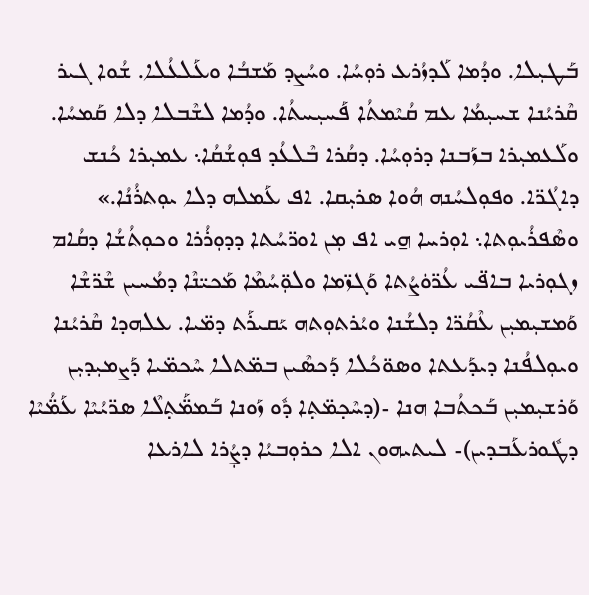ܒܰܛܝܼܠܐ. ܘܕܳܡܐ ܠܰܕܙܳܪܥ ܪܘܼܚܳܐ. ܘܚܳܨܕ ܡܰܫܒܳܐ ܘܥܰܠܥܳܠܐ. ܫܳܘܐ ܓܝܪ ܩܶܪܝܳܢܐ ܫܚܝܼܡܳܐ ܥܡ ܩܳܝܶܡܬܳܐ ܦܰܚܝܼܚܬܳܐ. ܘܕܳܡܐ ܠܫܶܒܠܐ ܕܠܐ ܩܰܡܚܳܐ. ܘܠܰܥܡܝܼܪܐ ܒܙܰܒܢܐ ܕܪܘܼܚܳܐ. ܕܩܳܪܐ ܒܶܠܥܳܕ ܦܘܼܫܳܩܳܐ܆ ܥܡܝܼܪܐ ܟܳܢܫ ܕܐܓܳܪ̈ܐ. ܘܦܘܼܠܚܳܢܗ ܗܳܘܐ ܣܪܝܼܩܐ. ܐܦ ܥܰܡܠܗ ܕܠܐ ܝܘܼܬܪܳܢܳܐ.»
ܘܣܶܦܪܳܝܘܼܬܐ܆ ܐܘܼܪܚܐ ܗ̱ܝ ܐܦ ܡܼܢ ܐܘܪ̈ܚܳܬܐ ܕܕܘܼܪܳܪܐ ܘܟܘܼܬܳܫܳܐ ܕܩܳܐܡ ܙܓܘܼܪܝܐ ܒܐܦ̈ܝ ܥܳܪ̈ܘܿܨܳܬܐ ܘܰܓܙ̈ܡܐ ܘܠܘܼ̈ܚܳܡܶܐ ܡܰܟܝ̈ܢܶܐ ܕܡܳܚܝܢ ܫܶܪ̈ܫܶܐ ܘܰܡܫܝܼܡܝܼܢ ܥܶܩܳܪ̈ܐ ܕܠܫܳܢܐ ܘܝܳܪܬܘܼܬܗ ܝܰܩܝܪܰܬ ܕܡ̈ܝܐ. ܥܠܗܕܐ ܩܶܪܝܳܢܐ ܘܝܘܼܠܦܳܢܐ ܕܝܕܰܥܬܐ ܘܣܘ̈ܟܳܠܐ ܕܰܟܣܶܝܢ ܒܡ̈ܬܠܐ ܚܶܟܡ̈ܝܐ ܕܰܨܡܝܼܕܝܼܢ ܘܰܪܫܝܼܡܝܼܢ ܒܰܟܬܳܒܐ ܗܢܐ -(ܕܚܶܟ̣ܡ̈ܬ̣ܐ ܕܽܘ ܙܰܘܢܐ ܒܰܡܡ̈ܰܬ̣ܠܶܐ ܣܪ̈ܝܳܝܶܐ ܥܰܡ̈ܳܝܶܐ ܕܛܽܘܪܥܰܒܕܝܢ)- ܠܝܬܝܗܘܢ ܐܠܐ ܟܪܘܼܒܝܳܐ ܕܨܼܳܪܐ ܠܐܪܥܐ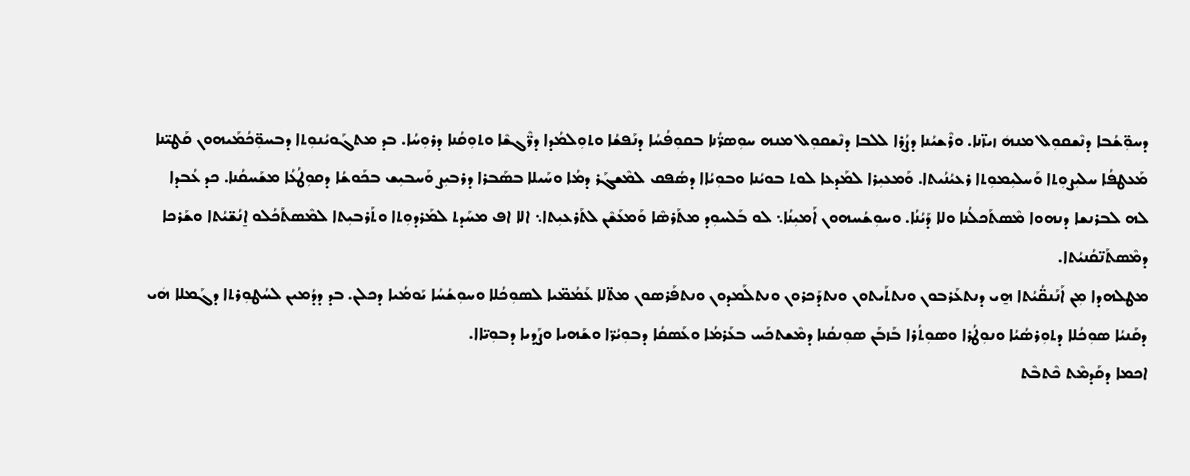ܕܚܘܼ̈ܫܳܒܐ ܕܢܶܫܩܘܼܠ ܡܢܗܿ ܙܝܙ̈ܢܐ. ܘܪܶܫܝܳܢܐ ܕܨܳܪܐ ܠܠܒܐ ܕܢܶܫܩܘܼܠ ܡܢܗ ܚܘܼܣܪ̈ܳܢܐ ܒܩܘܼܦܳܚܳܐ ܕܢܰܦܫܳܐ ܘܬܘܼܠܡܳܕܐ ܕܪ̈ܶܓܫܶܐ ܘܬܘܼܩܳܢܐ ܕܪܘܼܚܳܐ. ܒܕ ܡܬܓܰܘܝܳܢܘܼܬܐ ܕܒܚܘܼ̈ܟܳܡܰܝܗܘܢ ܩܰܛܝ̈ܢܐ ܡܰܥܛܦܳܐ ܚܠܝܼܨܘܼܬܐ ܘܰܚܠܝܼܡܘܼܬܐ ܪܥܝܳܢܳܝܬܐ. ܘܰܡܥܝܼܪܐ ܠܡܰܕܥܐ ܠܘܬ ܒܘܝܳܢܐ ܘܒܘܼܝܳܐܐ ܕܣܳܦܩ ܠܡܶܫܓܰܪ ܕܡܳܐ ܘܚܰܝܠܐ ܒܣܰܒܪܐ ܕܪܒܝܼܨ ܘܰܚܒܝܼܫ ܒܟܰܘܫܳܐ ܕܩܘܼܛܳܥܳܐ ܡܫܰܚܩܳܢܐ. ܟܕ ܥܳܒܕܐ ܠܗ ܠܒܪܢܫܐ ܕܢܗܘܐ ܡܶܣܬܰܟܠܳܢܐ ܘܠܐ ܕܰܝܳܢܳܐ. ܘܚܘܼܫܳܚܗܘܢ ܐܰܡܝܼܢܳܐ܆ ܠܘ ܒܰܠܚܘܼܕ ܡܬܰܪܣܶܐ ܘܰܡܥܰܫܶܢ ܠܬܰܪܥܝܼܬܐ܆ ܐܠܐ ܐܦ ܡܚܰܕܬ ܠܡܰܪܕܘܼܬܐ ܘܬܰܪܒܝܼܬܐ ܠܡܶܣܬܰܟܳܠܘ ܐ̱ܢܳܫ̈ܝܳܬܐ ܘܫܰܪܟܐ ܕܡܶܣܬܰܢ̈ܩܳܢܝܳܬܐ.
ܡܛܠܗܕܐ ܡܼܢ ܐܰܢܰܢܩ̈ܳܝܳܬܐ ܗ̱ܝ ܕܢܬܥܰܪܒܘܢ ܘܢܬܬܰܝܬܘܢ ܘܢܬܕܰܟܪܘܢ ܘܢܬܠܰܡܕܘܢ ܘܢܬܦܰܪܣܘܢ ܡܬ̈ܠܐ ܥܰܡܳܡ̈ܝܐ ܠܣܘܼܟܳܠܐ ܘܚܘܼܫܳܚܳܐ ܝܰܘܡܳܝܐ ܕܟܠܢ. ܒܕ ܕܕܳܡܝܢ ܠܚܳܛܘܼܪܬܐ ܕܓܰܡܠܐ ܗܿܝ ܕܩܰܢܝܳܐ ܣܘܼܟܳܠܐ ܕܬܘܼܪܣܳܝܳܐ ܘܢܘܼܛܳܪܐ ܘܣܘܼܬܳܪܐ ܒܰܙܒܰܢ ܣܘܼܢܩܳܢܐ ܕܡܶܫܬܟܰܚ ܒܥܰܪܡܳܐ ܘܥܰܣܩܳܐ ܕܒܘܼܝܳܪ̈ܐ ܘܫܰܗܝܐ ܘܨܰܕܝܐ ܕܒܘܼܝ̈ܐܐ.
ܐܟܡܐ ܕܩܰܕܡܶܬ ܟܶܬܒܶܬ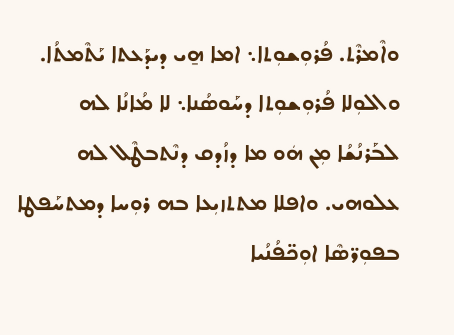ܘܐܶܡܪܶܬ. ܦܳܪܘܼܫܘܼܬܐ܆ ܐܡܐ ܗ̱ܝ ܕܝܕܰܥܬܐ ܝܰܬܶܡܬܳܐ. ܘܐܠܘܼܠܐ ܦܳܪܘܼܫܘܼܬܐ ܕܚܰܘܣܳܢܐ܆ ܠܐ ܡܳܐܢܳܐ ܠܗ ܠܒܰܪܢܳܫܳܐ ܡܼܢ ܗܿܘ ܡܐ ܕܙܳܕܩ ܕܢܶܬܒܛܶܠ ܠܗ ܥܠܘܗܝ. ܘܐܦܠܐ ܡܬܬܙܝܼܥܐ ܒܗ ܪܘܼܚܐ ܕܡܬܚܰܦܛܐ ܒܦܘܼܪ̈ܣܶܐ ܐܘܼܟ̈ܦܳܢܳܝܐ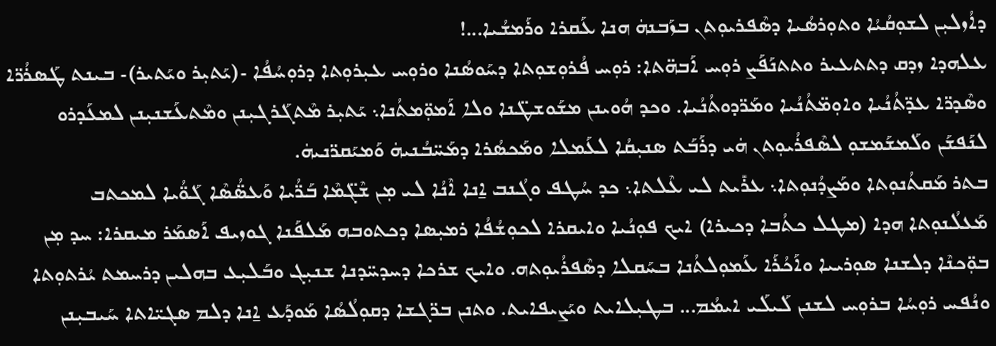ܕܐܳܙܠܝܼܢ ܠܫܘܼܩܳܝܳܐ ܘܬܘܼܪܣܳܝܐ ܕܣܶܦܪܝܘܼܬܢ ܒܙܰܒܢܗܿ ܗܢܐ ܥܰܩܪܐ ܘܪܰܡܫܳܝܐ...!
ܥܠܗܕܐ ܙܕܩ ܕܬܬܥܝܪ ܘܬܬܢܰܦܰܨ ܪܘܼܚ ܐܰܒܗ̈ܬܐ: ܪܘܼܚ ܦܳܪܘܼܫܘܼܬܐ ܕܚܰܘܣܳܢܐ ܘܪܘܼܚ ܥܝܼܪܘܼܬܐ ܕܪܘܼܚܳܦܳܐ -(ܝܰܬܝܼܪ ܘܝܰܬܝܪ)- ܒܝܢܬ ܛܰܣܪܳܪ̈ܐ ܘܣܶܕܪ̈ܐ ܥܕ̈ܬܳܢܳܝܐ ܘܐܘܼܡ̈ܬܳܢܳܝܐ ܘܡܰܪ̈ܕܘܬܳܢܳܝܐ. ܘܟܕ ܗܳܘܝܢܢ ܡܫܰܘܫܛ̈ܢܐ ܘܠܐ ܐܰܡܘܼ̈ܡܬܳܢܐ܆ ܝܰܬܝܼܪ ܡܶܬܓܰܪܓܝܼܢܢ ܘܡܶܬܥܰܫܢܝܼܢܢ ܠܡܥܰܕܪܘ ܠܢܰܦܫܰܢ ܘܠܰܡܫܰܡܫܘܼ ܠܣܶܦܪܳܝܘܼܬܢ ܗܿܝ ܕܪܰܒܰܬ ܣܢܝܼܩܳܐ ܠܥܰܡܠܐ ܘܡܰܟܣܳܪܐ ܕܡܰܚ̈ܒܳܢܝܗܿ ܘܰܡܝܰܩܪ̈ܢܝܗܿ.
ܒܬܪ ܡܰܩܬܳܢܘܼܬܐ ܘܡܰܨܕܳܢܘܼܬܐ܆ ܥܪܺܝܬ ܠܝ ܥܶܠܬܐ܆ ܟܕ ܚܳܛܦ ܘܓܳܢܒ ܐ̱ܢܐ ܐܶܢܳܐ ܠܝ ܡܼܢ ܫܶܓ̈ܡܶܐ ܒܰܪ̈ܳܝܐ ܘܰܥܣ̈ܳܣܶܐ ܓܰܘ̈ܳܝܐ ܠܡܟܬܒ ܡܰܥܠܳܢܘܼܬܐ ܗܕܐ (ܡܛܠ ܟܬܳܒܐ ܕܟܝܪܐ) ܐܝܟ ܦܘܼܢܳܝܐ ܘܐܝܩܪܐ ܠܟܘܼܫܳܦܳܐ ܪܡܝܼܣܐ ܕܟܬܘܒܗ ܡܰܠܦܰܢܐ ܓܘܙܝܦ ܐܰܣܡܰܪ ܡܝܩܪܐ: ܚܕ ܡܼܢ ܒܘܼ̈ܟܢܶܐ ܕܠܫܢܐ ܣܘܼܪܝܝܐ ܘܐܰܟܳܪܰܐ ܥܰܡܘܼܠܬܳܢܐ ܒܚܰܩܠܐ ܕܣܶܦܪܳܝܘܼܬܗ. ܘܐܝܟ ܫܪܟܐ ܕܚܕܚ̈ܕܢܐ ܫܢܝܼܓ ܘܒܰܠܝܼܥ ܒܗܠܝܢ ܕܪܚܡܬ ܝܳܪܬܘܼܬܐ ܘܢܳܦܚ ܪܘܼܚܳܐ ܒܪܘܼܚ ܠܫܢܢ ܠܰܝܠܰܝ ܐܝܡܳܡ... ܒܛܝܼܠܐܝܬ ܘܝܰܨܝܦܐܝܬ. ܘܬܢܢ ܒܪ̈ܓܫܐ ܕܩܘܼܠܳܣܳܐ ܡܰܘܕܰܥ ܐ̱ܢܐ ܕܠܡ ܣܓܝ̈ܐܬܐ ܚܰܝܒܝܼܢܢ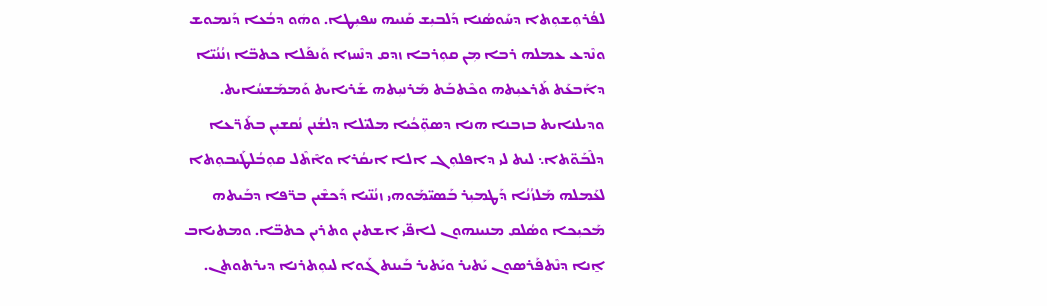ܠܦܳܪܘܼܫܘܼܬܐ ܕܚܰܘܣܳܢܐ ܕܰܠܒܝܼܫ ܩܰܢܝܗ ܚܦܝܼܛܐ. ܘܗܿܘ ܕܒܳܥܐ ܕܰܢܡܘܫ ܘܢܶܕܥ ܥܡܠܗ ܪܒܐ ܡܼܢ ܩܘܼܪܒܐ ܙܕܩ ܕܢܶܚܙܐ ܘܰܢܦܰܠܐ ܟܬܒ̈ܐ ܙܢܳܢܳܝ̈ܐ ܕܐܰܒܥܰܬ ܬܰܪܥܝܼܬܗ ܘܟܶܬܒܰܬ ܡܰܪܢܝܼܬܗ ܫܰܪܝܐܝܬ ܘܰܡܡܰܫܚܳܐܝܬ. ܘܕܝܠܢܐܝܬ ܒܙܒܢܐ ܗܢܐ ܕܣܘܼ̈ܟܳܝܐ ܡܠܝ̈ܠܐ ܕܠܫܳܢܢ ܢܳܩܫܝܼܢ ܒܬܰܪ̈ܥܐ ܕܠܶܒܰܘ̈ܬܐ܆ ܠܝܬ ܠܝ ܕܐܦܠܘܼܓ ܐܠܐ ܐܝܩܳܪܐ ܘܐܶܬܶܠ ܩܘܼܒܳܠܛܰܝܒܘܼܬܐ ܠܥܰܡܠܗ ܡܰܠܙܳܢܳܐ ܕܰܛܡܝܼܪ ܒܰܣܝ̈ܡܰܘܗܝ ܙܢܳܢ̈ܝܐ ܕܰܟܫܶܝܢ ܒܪ̈ܦܐ ܕܒܰܝܬܗ ܡܰܟܝܼܟܐ ܘܣܳܠܩ ܡܢܝܢܗܘܢ ܠܐܦ̈ܝ ܐܫܬܝܢ ܘܬܪܝܢ ܟܬܒ̈ܐ. ܘܡܬܝܐܒ ܐ̱ܢܐ ܕܢܶܬܦܰܪܣܘܢ ܝܰܬܝܪ ܘܝܰܬܝܪ ܒܰܝܢܬ ܓܰܘܐ ܠܝܘܼܬܪܢܐ ܕܝܪܬܘܬܢ.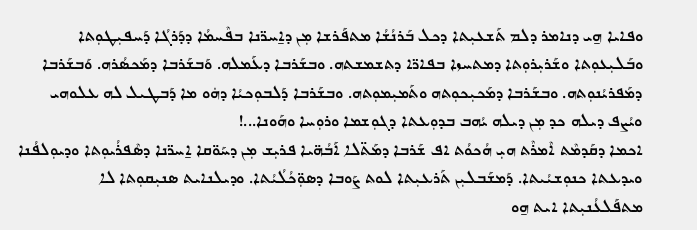ܘܦܐܝܐ ܗ̱ܝ ܕܢܐܡܪ ܕܠܡ ܬܰܫܥܝܼܬܐ ܕܟܠ ܒܰܪܢܳܫܳܐ ܡܬܦܰܪܫܐ ܡܼܢ ܕܐ̱ܚܪ̈ܢܐ ܒܦܶܚܡܳܐ ܕܕܰܪܓܳܐ ܕܰܚܦܝܼܛܘܼܬܐ ܘܒܰܠܝܼܥܘܼܬܐ ܘܫܰܪܝܼܪܘܼܬܐ ܕܡܬܚܙܐ ܒܦܐܪ̈ܐ ܕܬܫܡܫܬܗ. ܘܒܫܰܪܒܐ ܕܥܰܡܠܗ. ܘܰܒܫܰܪܒܐ ܕܡܰܟܣܳܪܗ. ܘܰܒܫܰܪܒܐ ܕܡܰܦܪܝܳܢܘܼܬܗ. ܘܒܫܰܪܒܐ ܕܡܰܟܝܼܟܘܼܬܗ ܘܬܰܡܝܼܡܘܼܬܗ. ܘܒܫܰܪܒܐ ܕܰܠܒܘܼܟܝܳܐ ܕܗܿܘ ܡܐ ܕܰܒܛܝܠ ܠܗ ܥܠܘܗܝ ܘܝܳܨܦ ܕܝܠܗ ܟܕ ܡܼܢ ܕܝܠܗ ܝܳܗܒ ܒܕܘܼܥܬܐ ܕܓܘܼܫܡܐ ܘܪܘܼܚܐ ܘܗܰܘܢܐ...!
ܐܟܡܐ ܕܩܰܕܡܶܬ ܐܶܡܪܶܬ ܗܝܼ ܗܳܟܘܳܬ ܐܦ ܫܰܪܒܐ ܕܡܰܬ̈ܠܐ ܐܰܒܳܗ̈ܝܐ ܦܪܝܼܫ ܡܼܢ ܕܚܰܘ̈ܩܐ ܐ̱ܚܪ̈ܢܐ ܕܣܶܦܪܳܝܘܼܬܐ ܘܕܝܘܼܠܦܳܢܐ ܘܝܕܥܬܐ ܟܢܘܼܫܝܳܝܬܐ. ܕܰܡܫܰܒܠܝܼܢ ܬܰܪܥܝܼܬܐ ܠܘܬ ܨܰܘܒܐ ܕܣܘܼ̈ܟܳܠܳܝܳܬܐ. ܘܕܝܠܢܐܝܬ ܣܢܝܼܩܘܼܬܐ ܠܐ ܡܬܦܰܠܥܳܢܝܼܬܐ ܐܝܬ ܗ̱ܘ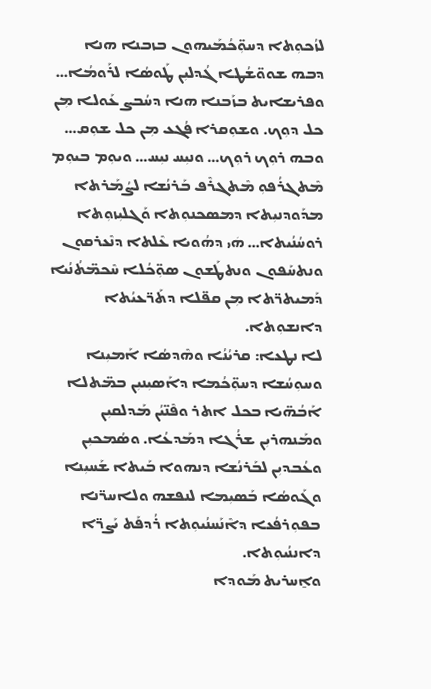ܠܙܳܟܘܼܬܐ ܕܚܘܼ̈ܟܳܡܰܝܗܘܢ ܒܙܒܢܐ ܗܢܐ ܕܒܗ ܫܘܘ̈ܫܳܛܐ ܓܳܕܠܝܼܢ ܛܰܘܣܳܐ ܠܪܰܘܡܳܐ... ܘܦܪܝܫܐܝܬ ܒܙܰܒܢܐ ܗܢܐ ܕܚܳܒܨ ܥܰܘܠܐ ܡܼܢ ܟܠ ܕܘܼܟ. ܘܫܘܼܩܪܐ ܦܳܓܥ ܡܼܢ ܟܠ ܫܘܼܩ... ܘܒܗ ܪܘܼܟ ܪܘܼܟ... ܘܢܝܼܚ ܢܝܼܚ... ܘܝܘܼܡ ܒܝܘܼܡ ܡܶܬܓܪܳܦܘܼ ܡܶܬܓܪܶܦ ܒܰܪܢܳܫܐ ܠܨܳܡܰܪܬܐ ܡܕܰܘܕܢܝܼܬܐ ܕܡܣܟܢܘܼܬܐ ܘܰܓܠܝܼܙܘܼܬܐ ܪܘܚܳܢܳܝܬܐ... ܗܿܝ ܕܗܳܘܝܐ ܥܶܠܬܐ ܕܢܶܥܪܩܘܢ ܘܢܬܚܰܦܘܢ ܘܢܬܛܰܫܘܢ ܣܘܼ̈ܟܳܠܐ ܚܶܟܡ̈ܬܳܢܳܝܐ ܕܰܡܝܬܪ̈ܬܐ ܡܼܢ ܩܦ̈ܠܐ ܕܬܰܪ̈ܥܝܳܬܐ ܕܐܢܫܘܼܬܐ.
ܠܐ ܢܛܥܐ: ܩܪܝܳܢܳܐ ܘܗܶܕܣܳܐ ܐܰܡܝܼܢܐ ܘܚܘܼܚܳܫܐ ܕܚܘܼ̈ܟܳܡܐ ܕܐܰܣܝܼܢܝܼܢ ܒܡ̈ܬܠܐ ܐܰܒܳܗ̈ܝܐ ܒܟܠ ܐܬܪ ܘܦܶܢ̈ܝܳܢ ܡܰܕܠܩܝܼܢ ܘܡܰܢܗܪܝܼܢ ܫܪܳܓܐ ܕܡܰܕܥܳܐ. ܘܣܳܡܟܝܼܢ ܘܥܳܒܕܝܼܢ ܠܒܰܪܢܳܫܐ ܕܢܗܘܐ ܒܰܝܬܐ ܫܰܚܝܼܢܐ ܘܓܰܘܣܳܐ ܒܰܣܝܼܡܐ ܠܢܦܫܗ ܘܠܐܚܪ̈ܢܐ ܒܦܘܼܪܦܳܥܐ ܕܐܶܢܰܚܢܳܝܘܼܬܐ ܪܳܕܦܰܬ ܝܰܨܪ̈ܐ ܕܐܢܢܳܝܘܼܬܐ.
ܘܐ̱ܚܪܝܬ ܡܰܘܕܐ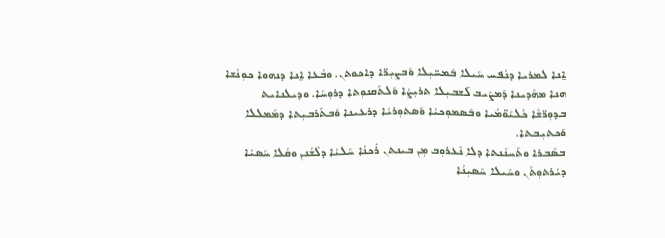ܐ̱ܢܐ ܠܡܪܝܐ ܕܢܳܦܚ ܚܰܝܠܐ ܒܰܡܚ̈ܝܼܠܐ ܘܰܒܨܝܼܪ̈ܐ ܕܐܟܘܬܢ. ܘܒܳܥܐ ܐ̱ܢܐ ܕܢܗܘܐ ܟܘܼܢܳܫܐ ܗܢܐ ܡܗܰܕܝܢܐ ܕܰܡܨܰܝܒ ܠܰܫܒܝܼܠܐ ܬܪܝܼܨܳܐ ܘܰܠܬܰܩܢܘܼܬܐ ܕܪܘܼܚܳܐ. ܘܕܝܠܢܐܝܬ ܒܕܘܼܪ̈ܫܶܐ ܟܽܠܝܰܘ̈ܡܳܝܐ ܘܒܰܣܡܘܼܟܝܳܐ ܘܰܣܬܘܼܪܝܳܐ ܕܪܥܝܢܐ ܘܰܒܬܰܪܒܝܼܬܐ ܕܡܰܡܠܠܐ ܘܰܟܬܝܼܒܬܐ.
ܒܣܰܒܪܐ ܘܬܰܚܢܰܢܬܐ ܕܠܐ ܢܶܥܪܘܼܒ ܡܼܢ ܒܝܢܬܢ ܪܶܟܢܳܐ ܚܰܠܝܳܐ ܕܠܶܫܳܢܢ ܘܩܳܠܐ ܚܰܣܝܳܐ ܕܝܳܪܬܘܼܬܰܢ ܘܚܰܝܠܐ ܚܰܣܝܼܢܳܐ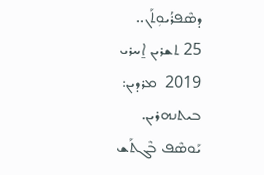ܕܣܶܦܪܳܝܘܼܬܰܢ..
25 ܬܫܪܝܢ ܐ̱ܚܪܝ 2019  ܡܪܕܝܢ: ܒܝܬܢܗܪܝܢ.
ܝܰܘܣܶܦ ܒܶܓܬܰܫ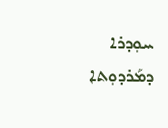ܚܘܼܕܪܐ ܕܡܰܪܕܘܼܬܐ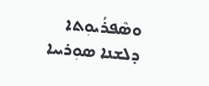ܘܣܶܦܪܳܝܘܼܬܐ ܕܠܫܢܐ ܣܘܼܪܝܝܐ